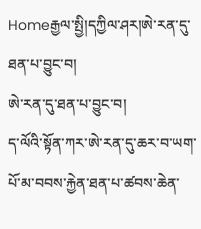Homeརྒྱལ་སྤྱི།དཀྱིལ་ཤར།ཨེ་རན་དུ་ཐན་པ་བྱུང་བ།
ཨེ་རན་དུ་ཐན་པ་བྱུང་བ།
ད་ལོའི་སྟོན་ཀར་ཨེ་རན་དུ་ཆར་བ་ཡག་པོ་མ་བབས་རྐྱེན་ཐན་པ་ཚབས་ཆེན་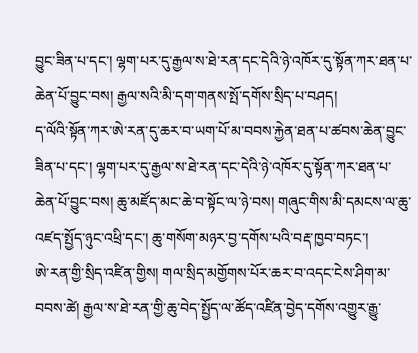བྱུང་ཟིན་པ་དང་། ལྷག་པར་དུ་རྒྱལ་ས་ཐེ་རན་དང་དེའི་ཉེ་འཁོར་དུ་སྟོན་ཀར་ཐན་པ་ཆེན་པོ་བྱུང་བས། རྒྱལ་སའི་མི་དག་གནས་སྤོ་དགོས་སྲིད་པ་བཤད།
ད་ལོའི་སྟོན་ཀར་ཨེ་རན་དུ་ཆར་བ་ཡག་པོ་མ་བབས་རྐྱེན་ཐན་པ་ཚབས་ཆེན་བྱུང་ཟིན་པ་དང་། ལྷག་པར་དུ་རྒྱལ་ས་ཐེ་རན་དང་དེའི་ཉེ་འཁོར་དུ་སྟོན་ཀར་ཐན་པ་ཆེན་པོ་བྱུང་བས། ཆུ་མཛོད་མང་ཆེ་བ་སྟོང་ལ་ཉེ་བས། གཞུང་གིས་མི་དམངས་ལ་ཆུ་འཛད་སྤྱོད་ཉུང་འཕྲི་དང་། ཆུ་གསོག་མཉར་བྱ་དགོས་པའི་བརྡ་ཁྱབ་བཏང་།
ཨེ་རན་གྱི་སྲིད་འཛིན་གྱིས། གལ་སྲིད་མགྱོགས་པོར་ཆར་བ་འདང་ངེས་ཤིག་མ་བབས་ཚེ། རྒྱལ་ས་ཐེ་རན་གྱི་ཆུ་བེད་སྤྱོད་ལ་ཚོད་འཛིན་བྱེད་དགོས་འགྱུར་རྒྱུ་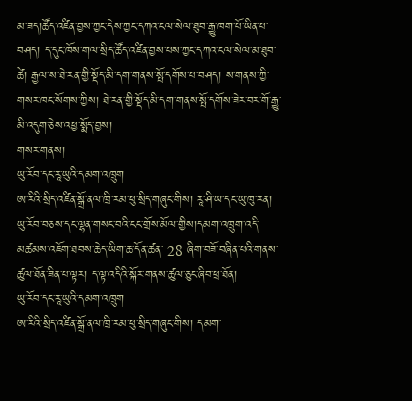མ་ཟད།ཚོད་འཛིན་བྱས་ཀྱང་དེས་ཀྱང་དཀའ་ངལ་སེལ་ཐུབ་རྒྱུ་ཁག་པོ་ཡིན་པ་བཤད། ད་དུང་ཁོས་གལ་སྲིད་ཚོད་འཛིན་བྱས་པས་ཀྱང་དཀའ་ངལ་སེལ་མ་ཐུབ་ཚེ། རྒྱལ་ས་ཐེ་རན་གྱི་སྡོད་མི་དག་གནས་སྤོ་དགོས་པ་བཤད། ས་གནས་ཀྱི་གསར་ཁང་སོགས་ཀྱིས། ཐེ་རན་གྱི་སྡོད་མི་དག་གནས་སྤོ་དགོས་ཟེར་བར་གོ་རྒྱུ་མི་འདུག་ཅེས་འཕྱ་སྨོད་བྱས།
གསར་གནས།
ཡུ་རོབ་དང་རཱ་ཡུའི་དམག་འཁྲུག
ཨ་རིའི་སྲིད་འཛིན་སྒྲོ་ནལ་ཁྲི་རམ་ཕུ་སྲིད་གཞུང་གིས། རཱ་ཤི་ཡ་དང་ཡུ་ཁུ་རན། ཡུ་རོབ་བཅས་དང་ལྷན་གསང་བའི་ངང་གྲོས་མོལ་གྱིས།དམག་འཁྲུག་འདི་མཚམས་འཇོག་ཐབས་ཆེད་ཡིག་ཆ་དོན་ཚན་ 28 ཞིག་བཟོ་བཞིན་པའི་གནས་ཚུལ་ཐོན་ཟིན་པ་ལྟར། ད་ལྟ་འདིའི་སྐོར་གནས་ཚུལ་ཅུང་ཞིབ་ཕྲ་ཐོན།
ཡུ་རོབ་དང་རཱ་ཡུའི་དམག་འཁྲུག
ཨ་རིའི་སྲིད་འཛིན་སྒྲོ་ནལ་ཁྲི་རམ་ཕུ་སྲིད་གཞུང་གིས། དམག་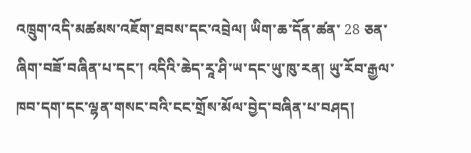འཁྲུག་འདི་མཚམས་འཇོག་ཐབས་དང་འབྲེལ། ཡིག་ཆ་དོན་ཚན་ 28 ཅན་ཞིག་བཟོ་བཞིན་པ་དང་། འདིའི་ཆེད་རཱ་ཤི་ཡ་དང་ཡུ་ཁུ་རན། ཡུ་རོབ་རྒྱལ་ཁབ་དག་དང་ལྷན་གསང་བའི་ངང་གྲོས་མོལ་བྱེད་བཞིན་པ་བཤད།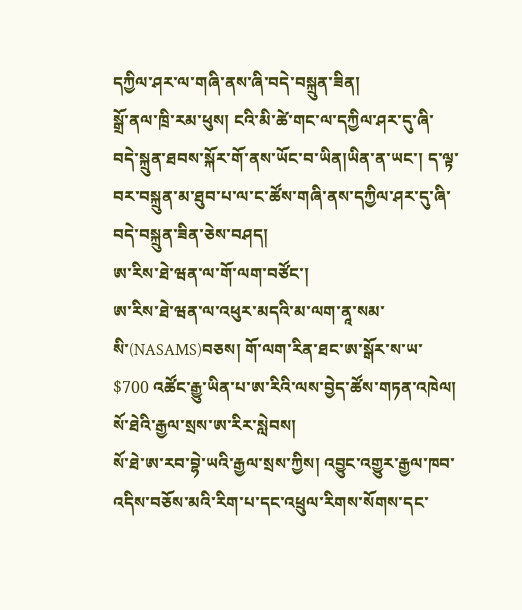དཀྱིལ་ཤར་ལ་གཞི་ནས་ཞི་བདེ་བསྐྲུན་ཟིན།
སྒྲོ་ནལ་ཁྲི་རམ་ཕུས། ངའི་མི་ཚེ་གང་ལ་དཀྱིལ་ཤར་དུ་ཞི་བདེ་སྐྲུན་ཐབས་སྐོར་གོ་ནས་ཡོང་བ་ཡིན།ཡིན་ན་ཡང་། ད་ལྟ་བར་བསྐྲུན་མ་ཐུབ་པ་ལ་ང་ཚོས་གཞི་ནས་དཀྱིལ་ཤར་དུ་ཞི་བདེ་བསྐྲུན་ཟིན་ཅེས་བཤད།
ཨ་རིས་ཐེ་ཝན་ལ་གོ་ལག་བཙོང་།
ཨ་རིས་ཐེ་ཝན་ལ་འཕུར་མདའི་མ་ལག་ནཱ་སམ་སི་(NASAMS)བཅས། གོ་ལག་རིན་ཐང་ཨ་སྒོར་ས་ཡ་ $700 འཚོང་རྒྱུ་ཡིན་པ་ཨ་རིའི་ལས་བྱེད་ཚོས་གཏན་འཁེལ།
སོ་ཐེའི་རྒྱལ་སྲས་ཨ་རིར་སླེབས།
སོ་ཐེ་ཨ་རབ་བྷེ་ཡའི་རྒྱལ་སྲས་ཀྱིས། འབྱུང་འགྱུར་རྒྱལ་ཁབ་འདིས་བཅོས་མའི་རིག་པ་དང་འཕྲུལ་རིགས་སོགས་དང་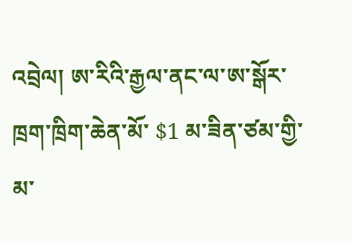འབྲེལ། ཨ་རིའི་རྒྱལ་ནང་ལ་ཨ་སྒོར་ཁྲག་ཁྲིག་ཆེན་མོ་ $1 མ་ཟིན་ཙམ་གྱི་མ་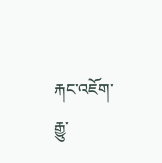རྐང་འཇོག་རྒྱུ་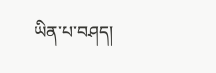ཡིན་པ་བཤད།